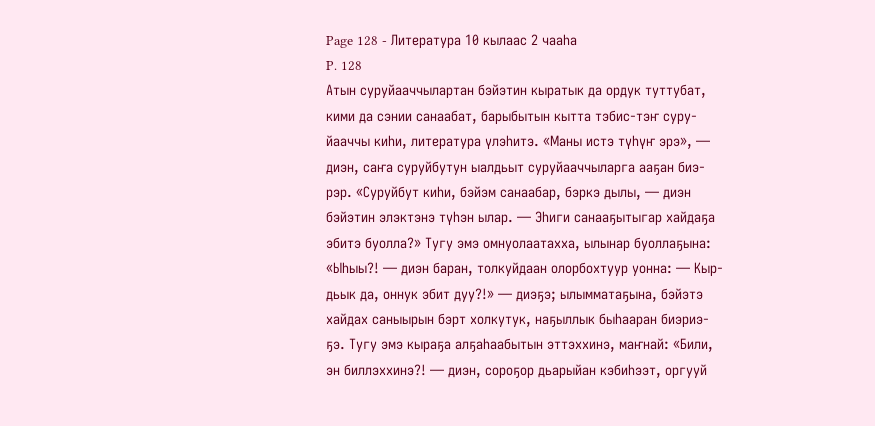Page 128 - Литература 10 кылаас 2 чааhа
P. 128
Атын суруйааччылартан бэйэтин кыратык да ордук туттубат,
кими да сэнии санаабат, барыбытын кытта тэбис-тэҥ суру-
йааччы киһи, литература үлэһитэ. «Маны истэ түһүҥ эрэ», —
диэн, саҥа суруйбутун ыалдьыт суруйааччыларга ааҕан биэ-
рэр. «Суруйбут киһи, бэйэм санаабар, бэркэ дылы, — диэн
бэйэтин элэктэнэ түһэн ылар. — Эһиги санааҕытыгар хайдаҕа
эбитэ буолла?» Тугу эмэ омнуолаатахха, ылынар буоллаҕына:
«Ыһыы?! — диэн баран, толкуйдаан олорбохтуур уонна: — Кыр-
дьык да, оннук эбит дуу?!» — диэҕэ; ылымматаҕына, бэйэтэ
хайдах саныырын бэрт холкутук, наҕыллык быһааран биэриэ-
ҕэ. Тугу эмэ кыраҕа алҕаһаабытын эттэххинэ, маҥнай: «Били,
эн биллэххинэ?! — диэн, сороҕор дьарыйан кэбиһээт, оргууй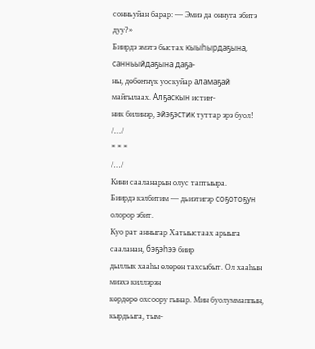сонньуйан барар: — Эмиэ да оннуга эбитэ дуу?»
Биирдэ эмэтэ быстах кыыһырдаҕына, санньыйдаҕына даҕа-
ны, дөбөҥнүк уоскуйар аламаҕай майгылаах. Алҕаскын истиҥ-
ник билинэр, эйэҕэстик туттар эрэ буол!
/…/
* * *
/…/
Кини сааланарын олус таптыыра.
Биирдэ кэлбитим — дьиэтигэр соҕотоҕун олорор эбит.
Куо рат анныгар Хатыыстаах арыыга сааланан, бэҕэһээ биир
дыллык хааһы өлөрөн тахсыбыт. Ол хааһын миэхэ киллэрэн
көрдөрө охсоору гынар. Мин буолуммаппын, кырдьыга, тым-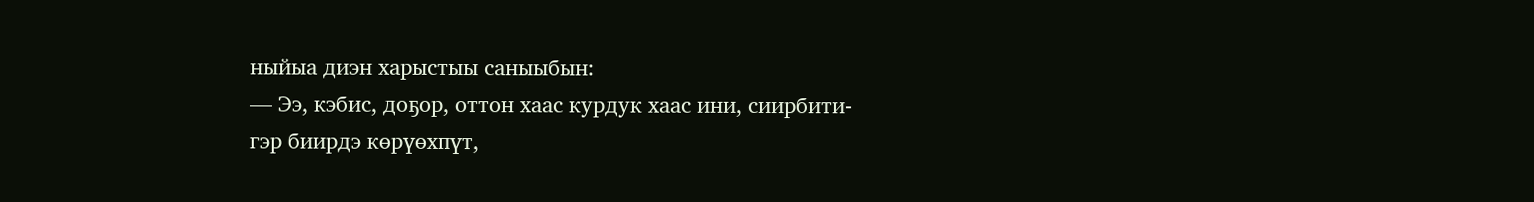ныйыа диэн харыстыы саныыбын:
— Ээ, кэбис, доҕор, оттон хаас курдук хаас ини, сиирбити-
гэр биирдэ көрүөхпүт,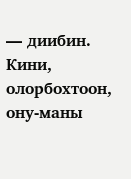— диибин.
Кини, олорбохтоон, ону-маны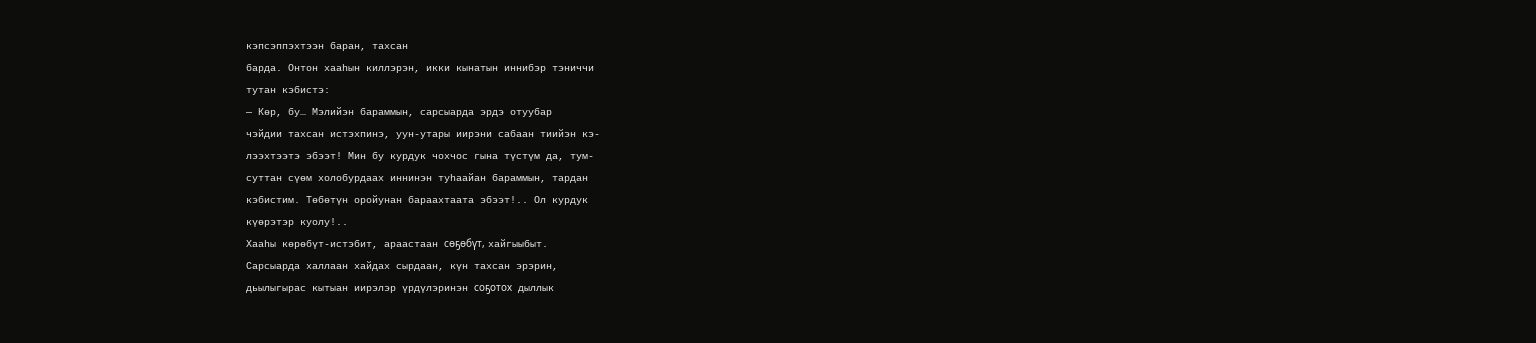кэпсэппэхтээн баран, тахсан
барда. Онтон хааһын киллэрэн, икки кынатын иннибэр тэниччи
тутан кэбистэ:
— Көр, бу… Мэлийэн бараммын, сарсыарда эрдэ отуубар
чэйдии тахсан истэхпинэ, уун-утары иирэни сабаан тиийэн кэ-
лээхтээтэ эбээт! Мин бу курдук чохчос гына түстүм да, тум-
суттан сүөм холобурдаах иннинэн туһаайан бараммын, тардан
кэбистим. Төбөтүн оройунан бараахтаата эбээт!.. Ол курдук
күөрэтэр куолу!..
Хааһы көрөбүт-истэбит, араастаан сөҕөбүт, хайгыыбыт.
Сарсыарда халлаан хайдах сырдаан, күн тахсан эрэрин,
дьылыгырас кытыан иирэлэр үрдүлэринэн соҕотох дыллык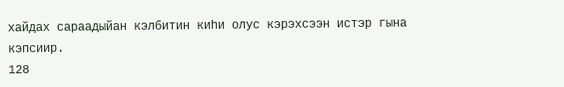хайдах сараадыйан кэлбитин киһи олус кэрэхсээн истэр гына
кэпсиир.
128